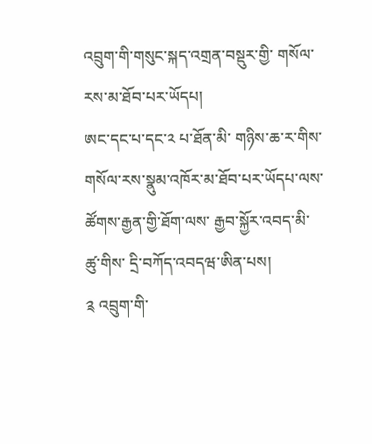འབྲུག་གི་གསུང་སྐད་འགྲན་བསྡུར་གྱི་ གསོལ་རས་མ་ཐོབ་པར་ཡོདཔ།
ཨང་དང་པ་དང་༢ པ་ཐོན་མི་ གཉིས་ཆ་ར་གིས་ གསོལ་རས་སྣུམ་འཁོར་མ་ཐོབ་པར་ཡོདཔ་ལས་ ཚོགས་རྒྱན་གྱི་ཐོག་ལས་ རྒྱབ་སྐྱོར་འབད་མི་ཚུ་གིས་ དྲི་བཀོད་འབདཝ་ཨིན་པས།
༉ འབྲུག་གི་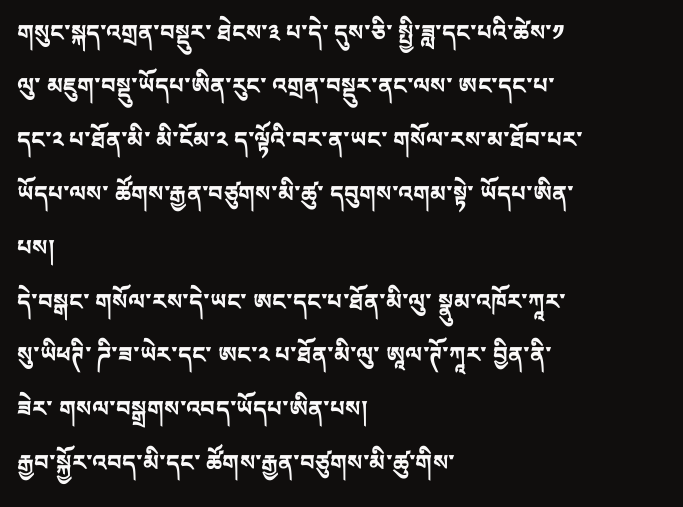གསུང་སྐད་འགྲན་བསྡུར་ ཐེངས་༣ པ་དེ་ དུས་ཅི་ སྤྱི་ཟླ་དང་པའི་ཚེས་༡ ལུ་ མཇུག་བསྡུ་ཡོདཔ་ཨིན་རུང་ འགྲན་བསྡུར་ནང་ལས་ ཨང་དང་པ་དང་༢ པ་ཐོན་མི་ མི་ངོམ་༢ ད་ལྟོའི་བར་ན་ཡང་ གསོལ་རས་མ་ཐོབ་པར་ཡོདཔ་ལས་ ཚོགས་རྒྱན་བཙུགས་མི་ཚུ་ དབུགས་འགམ་སྟེ་ ཡོདཔ་ཨིན་པས།
དེ་བསྒང་ གསོལ་རས་དེ་ཡང་ ཨང་དང་པ་ཐོན་མི་ལུ་ སྣུམ་འཁོར་ཀཱར་ སུ་ཡིཕཊི་ ཌི་ཟ་ཡེར་དང་ ཨང་༢ པ་ཐོན་མི་ལུ་ ཨཱལ་ཊོ་ཀཱར་ བྱིན་ནི་ཟེར་ གསལ་བསྒྲགས་འབད་ཡོདཔ་ཨིན་པས།
རྒྱབ་སྐྱོར་འབད་མི་དང་ ཚོགས་རྒྱན་བཙུགས་མི་ཚུ་གིས་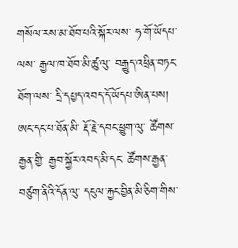གསོལ་རས་མ་ཐོབ་པའི་སྐོར་ལས་ ཧ་གོ་ཡོདཔ་ལས་ རྒྱལ་ཁ་ཐོབ་མི་ཚུ་ལུ་ བརྒྱུད་འཕྲིན་བཏང་ཐོག་ལས་ དྲི་དཔྱད་འབད་དོ་ཡོདཔ་ཨིན་པས།
ཨང་དང་པ་ཐོན་མི་ རྡོ་རྗེ་དབང་ཕྱུག་ལུ་ ཚོགས་རྒྱན་གྱི་ རྒྱབ་སྐྱོར་འབད་མི་དང་ ཚོགས་རྒྱན་བཙུག་ནིའི་དོན་ལུ་ དངུལ་རྐྱང་བྱིན་མི་ཅིག་གིས་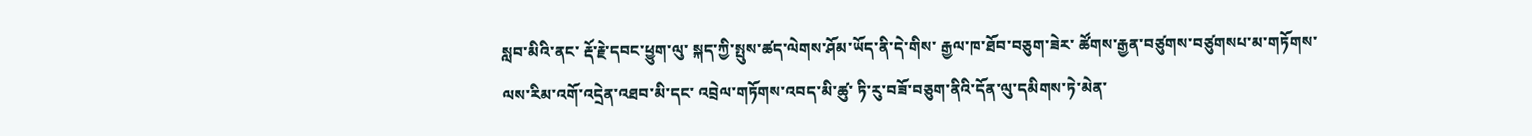སླབ་མིའི་ནང་ རྡོ་རྗེ་དབང་ཕྱུག་ལུ་ སྐད་ཀྱི་སྤུས་ཚད་ལེགས་ཤོམ་ཡོད་ནི་དེ་གིས་ རྒྱལ་ཁ་ཐོབ་བཅུག་ཟེར་ ཚོགས་རྒྱན་བཙུགས་བཙུགསཔ་མ་གཏོགས་ ལས་རིམ་འགོ་འདྲེན་འཐབ་མི་དང་ འབྲེལ་གཏོགས་འབད་མི་ཚུ་ ཏི་རུ་བཟོ་བཅུག་ནིའི་དོན་ལུ་དམིགས་ཏེ་མེན་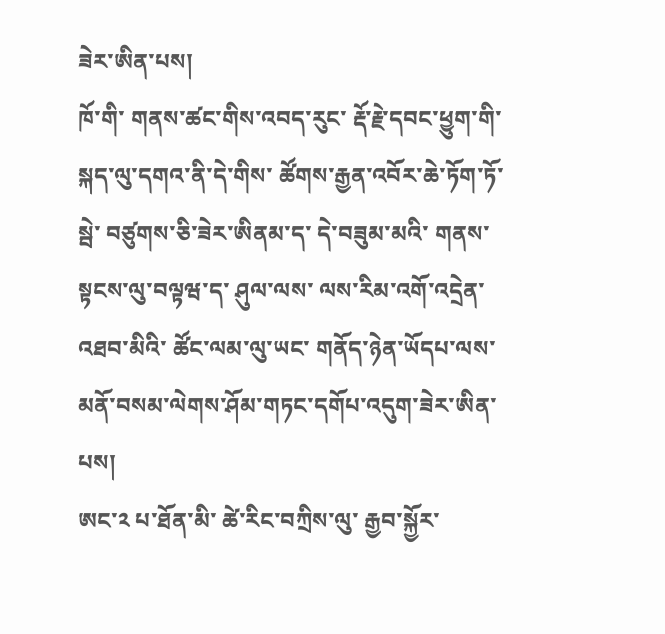ཟེར་ཨིན་པས།
ཁོ་གི་ གནས་ཚང་གིས་འབད་རུང་ རྡོ་རྗེ་དབང་ཕྱུག་གི་ སྐད་ལུ་དགའ་ནི་དེ་གིས་ ཚོགས་རྒྱན་འབོར་ཆེ་ཏོག་ཏོ་སྦེ་ བཙུགས་ཅི་ཟེར་ཨིནམ་ད་ དེ་བཟུམ་མའི་ གནས་སྟངས་ལུ་བལྟཝ་ད་ ཤུལ་ལས་ ལས་རིམ་འགོ་འདྲེན་འཐབ་མིའི་ ཚོང་ལམ་ལུ་ཡང་ གནོད་ཉེན་ཡོདཔ་ལས་ མནོ་བསམ་ལེགས་ཤོམ་གཏང་དགོཔ་འདུག་ཟེར་ཨིན་པས།
ཨང་༢ པ་ཐོན་མི་ ཚེ་རིང་བཀྲིས་ལུ་ རྒྱབ་སྐྱོར་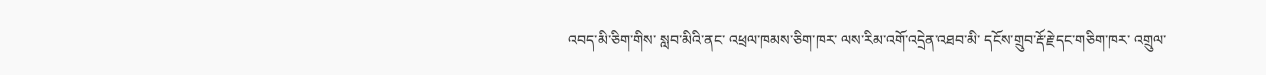འབད་མི་ཅིག་གིས་ སླབ་མིའི་ནང་ འཕྲལ་ཁམས་ཅིག་ཁར་ ལས་རིམ་འགོ་འདྲེན་འཐབ་མི་ དངོས་གྲུབ་རྡོ་རྗེ་དང་གཅིག་ཁར་ འགྲུལ་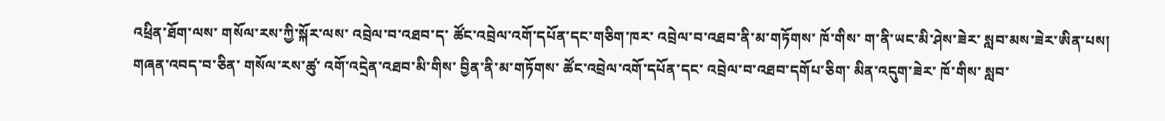འཕྲིན་ཐོག་ལས་ གསོལ་རས་ཀྱི་སྐོར་ལས་ འབྲེལ་བ་འཐབ་ད་ ཚོང་འབྲེལ་འགོ་དཔོན་དང་གཅིག་ཁར་ འབྲེལ་བ་འཐབ་ནི་མ་གཏོགས་ ཁོ་གིས་ ག་ནི་ཡང་མི་ཤེས་ཟེར་ སླབ་མས་ཟེར་ཨིན་པས།
གཞན་འབད་བ་ཅིན་ གསོལ་རས་ཚུ་ འགོ་འདྲེན་འཐབ་མི་གིས་ བྱིན་ནི་མ་གཏོགས་ ཚོང་འབྲེལ་འགོ་དཔོན་དང་ འབྲེལ་བ་འཐབ་དགོཔ་ཅིག་ མིན་འདུག་ཟེར་ ཁོ་གིས་ སླབ་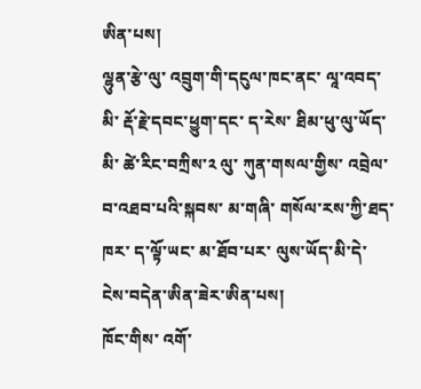ཨིན་པས།
ལྷུན་རྩེ་ལུ་ འབྲུག་གི་དངུལ་ཁང་ནང་ ལཱ་འབད་མི་ རྡོ་རྗེ་དབང་ཕྱུག་དང་ ད་རེས་ ཐིམ་ཕུ་ལུ་ཡོད་མི་ ཚེ་རིང་བཀྲིས་༢ ལུ་ ཀུན་གསལ་གྱིས་ འབྲེལ་བ་འཐབ་པའི་སྐབས་ མ་གཞི་ གསོལ་རས་ཀྱི་ཐད་ཁར་ ད་ལྟོ་ཡང་ མ་ཐོབ་པར་ ལུས་ཡོད་མི་དེ་ ངེས་བདེན་ཨིན་ཟེར་ཨིན་པས།
ཁོང་གིས་ འགོ་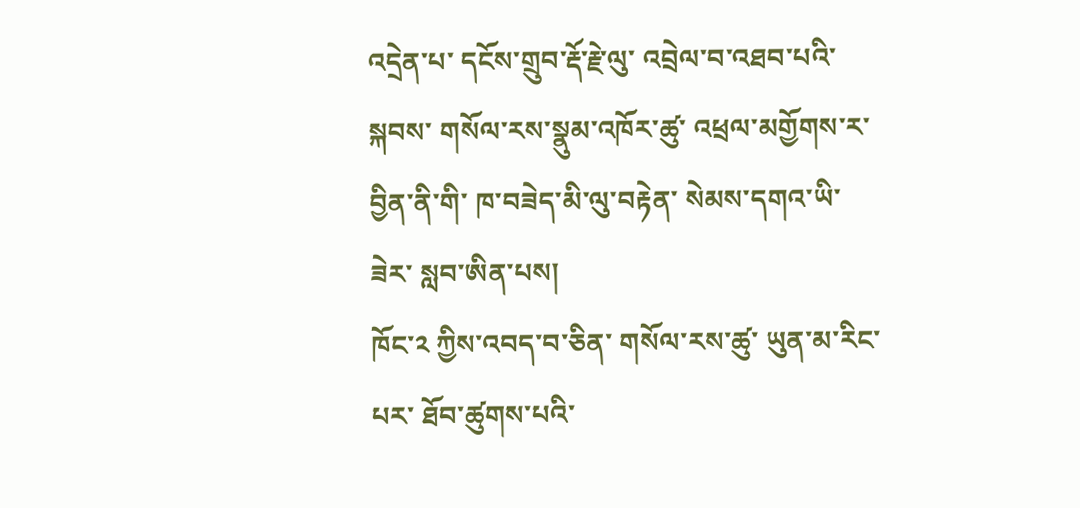འདྲེན་པ་ དངོས་གྲུབ་རྡོ་རྗེ་ལུ་ འབྲེལ་བ་འཐབ་པའི་སྐབས་ གསོལ་རས་སྣུམ་འཁོར་ཚུ་ འཕྲལ་མགྱོགས་ར་ བྱིན་ནི་གི་ ཁ་བཟེད་མི་ལུ་བརྟེན་ སེམས་དགའ་ཡི་ཟེར་ སླབ་ཨིན་པས།
ཁོང་༢ ཀྱིས་འབད་བ་ཅིན་ གསོལ་རས་ཚུ་ ཡུན་མ་རིང་པར་ ཐོབ་ཚུགས་པའི་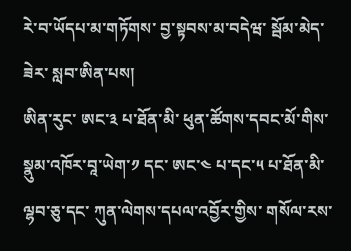རེ་བ་ཡོདཔ་མ་གཏོགས་ བྱ་སྟབས་མ་བདེཝ་ སྦོམ་མེད་ཟེར་ སླབ་ཨིན་པས།
ཨིན་རུང་ ཨང་༣ པ་ཐོན་མི་ ཕུན་ཚོགས་དབང་མོ་གིས་ སྣུམ་འཁོར་བཱ་ཡེག་༡ དང་ ཨང་༤ པ་དང་༥ པ་ཐོན་མི་ ལྷབ་ཅུ་དང་ ཀུན་ལེགས་དཔལ་འབྱོར་གྱིས་ གསོལ་རས་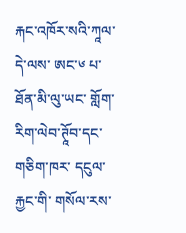རྐང་འཁོར་སའི་ཀཱལ་ དེ་ལས་ ཨང་༦ པ་ཐོན་མི་ལུ་ཡང་ གློག་རིག་ལེབ་ཊཱོབ་དང་གཅིག་ཁར་ དངུལ་རྐྱང་གི་ གསོལ་རས་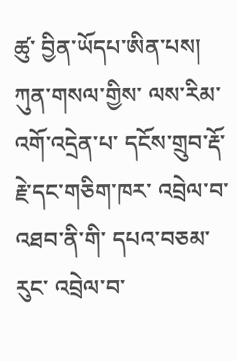ཚུ་ བྱིན་ཡོདཔ་ཨིན་པས།
ཀུན་གསལ་གྱིས་ ལས་རིམ་འགོ་འདྲེན་པ་ དངོས་གྲུབ་རྡོ་རྗེ་དང་གཅིག་ཁར་ འབྲེལ་བ་འཐབ་ནི་གི་ དཔའ་བཅམ་རུང་ འབྲེལ་བ་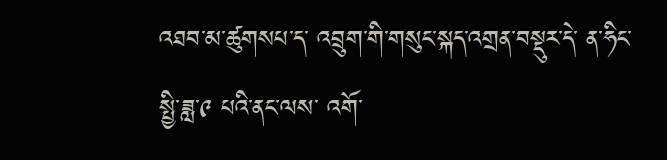འཐབ་མ་ཚུགསཔ་ད་ འབྲུག་གི་གསུང་སྐད་འགྲན་བསྡུར་དེ་ ན་ཧིང་ སྤྱི་ཟླ་༩ པའི་ནང་ལས་ འགོ་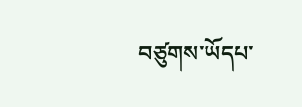བཙུགས་ཡོདཔ་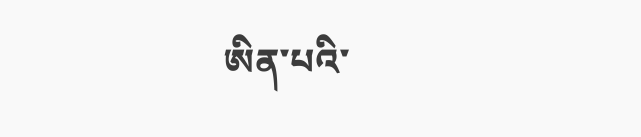ཨིན་པའི་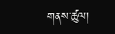གནས་ཚུལ།